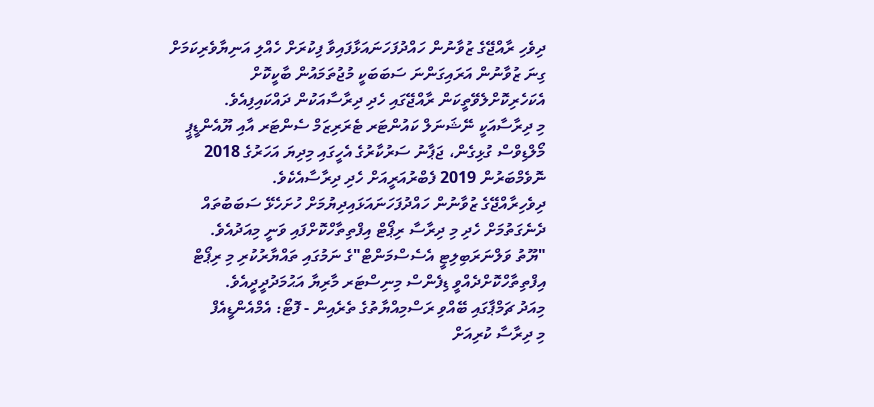ދިވެހި ރާއްޖޭގެ ޒުވާނުން ހައްދުފަހަނައަޅާފައިވާ ފިކުރަށް ހެއްލި އަނިޔާވެރިކަމަށް ގިނަ ޒުވާނުން އަރައިގަންނަ ސަބަބަކީ މުޖުތަމައުން ބާކީކޮށް އެކަހެރިކޮށްލެވޭތީކަން ރާއްޖޭގައި ހެދި ދިރާސާއަކުން ދައްކައިފިއެވެ.
މި ދިރާސާއަކީ ނޭޝަނަލް ކައުންޓަރ ޓެރަރިޒަމް ސެންޓަރ އާއި ޔޫއެންޑީޕީ މޯލްޑިވްސް ގުޅިގެން، ޖަޕާނު ސަރުކާރުގެ އެހީގައި މިދިޔަ އަހަރުގެ 2018 ނޮވެމްބަރުން 2019 ފެބްރުއަރީއަށް ހެދި ދިރާސާއެކެވެ.
ދިވެހިރާއްޖޭގެ ޒުވާނުން ހައްދުފަހަނައަޅައިދިޔުމަށް ހުށަހެޅޭ ސަބަބުތައް ދެނެގަތުމަށް ހެދި މި ދިރާސާ ރިޕޯޓް އިފްތިތާހްކޮށްފައި ވަނީ މިއަދުއެވެ.
"ޔޫތު ވަލްނަރަބިލިޓީ އެސެސްމަންޓް"ގެ ނަމުގައި ތައްޔާރުކުރި މި ރިޕޯޓް އިފްތިތާހްކޮށްދެއްވީ ޑިފެންސް މިނިސްޓަރ މާރިޔާ އަޙުމަދުދީދީއެވެ.
މިއަދު ޗަމްޕާގައި ބޭއްވި ރަސްމިއްޔާތުގެ ތެރެއިން - ފޮޓޯ: އެމްއެންޑީއެފް
މި ދިރާސާ ކުރިއަށް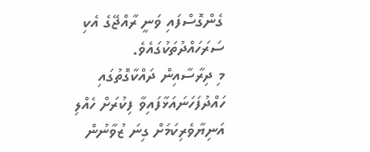ގެންގޮސްފައި ވަނީ ރާއްޖޭގެ އެކި ސަރަހައްދުތަކުގައެވެ.
މި ދިރާސާއިން ދައްކާގޮތުގައި ހައްދުފަހަނައަޅާފައިވާ ފިކުރަށް ހެއްލި އަނިޔާވެރިކަމަށް ގިނަ ޒުވާނުން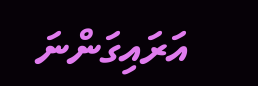އަރައިގަންނަ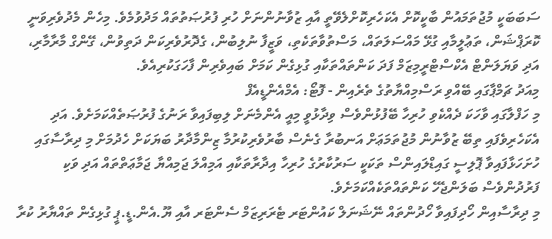ސަބަބަކީ މުޖުތަމައުން ބާކީކޮށް އެކަހެރިކޮށްލެވޭތީ އާއި ޒުވާނުންނަށް ހުރި ފުރުޞަތުތައް މަދުވުމެވެ. މިހެން މެދުވެރިވަނީ ކޮރަޕްޝަން، ތަޢުލީމާއި ގުޅޭ މައްސަލަތައް، މަސްތުވާތަކެތި، ވަޒީފާ ނުލިބުން، ގެދޮރުވެރިކަން ދަތިވުން، ގޭންގް މާރާމާރި، އަދި ވަޔަލަންޓް އެކްސްޓްރީމިޒަމް ފަދަ ކަންތައްތަކާއި ގުޅިގެން ކަމަށް ބައިވެރިން ފާހަގަކުރިއެވެ.
މިއަދު ޗަމްޕާގައި ބޭއްވި ރަސްމިއްޔާތުގެ ތެރެއިން - ފޮޓޯ: އެމްއެންޑީއެފް
މި ހަފްލާގައި ވާހަކަ ދެއްކެވި ހުރިހާ ބޭފުޅުންވެސް ވިދާޅުވީ މިއީ އެންމެނަށް ލިބިފައިވާ ރަނުގެ ފުރުޞަތެއްކަމަށެވެ. އަދި އެކަހެރިވެފައި ތިބޭ ޒުވާނުން މުޖުތަމަޢަށް އަނބުރާ ގެނެސް ބާރުވެރިކުރުމާ ޒިންމާދާރު ބަޔަކަށް ހެދުމަށް މި ދިރާސާގައި ހުށަހަޅާފައިވާ ޕޮލިސީ ގައިޑްލައިންސް ތަކަކީ ސަރުކާރުގެ ހުރިހާ އިދާރާތަކާއި އަމިއްލަ ޖަމިއްޔާ ޖަމާޢަތްތައް އަދި ވަކި ފަރުދުންވެސް ބަލަންޖެހޭ ކަންތައްތަކެއްކަމަށެވެ.
މި ދިރާސާއިން ހޯދިފައިވާ ހޯދުންތައް ނޭޝަނަލް ކައުންޓަރ ޓެރަރިޒަމް ސެންޓަރ އާއި ޔޫ.އެން.ޑީ.ޕީ ގުޅިގެން ތައްޔާރު ކުރާ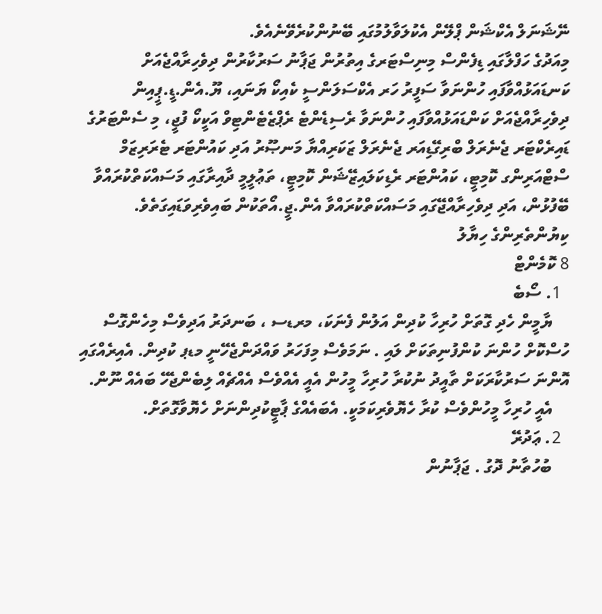ނޭޝަނަލް އެކްޝަން ޕްލޭން އެކުލަވާލުމުގައި ބޭނުންކުރެވޭނެއެވެ.
މިއަދުގެ ހަފްލާގައި ޑިފެންސް މިނިސްޓަރގެ އިތުރުން ޖަޕާނު ސަރުކާރުން ދިވެހިރާއްޖެއަށް ކަނޑައަޅުއްވާފައި ހުންނަވާ ސަފީރު ހަރ އެކްސަލަންސީ ކެއިކޯ ޔަނައި، ޔޫ.އެން.ޑީ.ޕީއިން ދިވެހިރާއްޖެއަށް ކަންޑައަޅުއްވާފައި ހުންނަވާ ރެސިޑެންޓެ ރެޕްޒެޓެންޓިވް އަކީކޯ ފުޖީ، މި ސެންޓަރުގެ ޑައިރެކްޓަރ ޖެނެރަލް ބްރިގޭޑިއަރ ޖެނެރަލް ޒަކަރިއްޔާ މަނޞޫރު އަދި ކައުންޓަރ ޓެރަރިޒަމް ސްޓްއަރިންގ ކޮމިޓީ، ކައުންޓަރ ރެޑިކަލައިޒޭޝަން ކޮމިޓީ، ތަޢުލީމީ ދާއިރާގައި މަސައްކަތްކުރައްވާ ބޭފުޅުން، އަދި ދިވެހިރާއްޖޭގައި މަސައްކަތްކުރައްވާ އެން.ޖީ.އޯތަކުން ބައިވެރިވަޑައިގަތެވެ.
ކިޔުންތެރިންގެ ހިޔާލު
8 ކޮމެންޓް
  1. ސޯބެ
    ޔާމީން ހެދި ގޮތަށް ހުރިހާ ކުދިން އަލުން ފެނަކަ، މރޑސ ، ބަނދަރު އަދިވެސް މިހެންގޮސް ހުސްކޮށް ހުންނަ ކުންފުނިތަކަށް ލައި . ނަމަވެސް މިފަހަރު ވައްދަންޖެހޭނީ މޑޕ ކުދިން. އެއިރެއްގައި އޮންނަ ސަރުކާރަކަށް ތާއީދު ނުކުރާ ހުރިހާ މީހުން އެއީ އެއްވެސް އެއްޗެއް ލިބެންޖެހޭ ބައެއް ނޫން.
    އެއީ ހުރިހާ މީހުންވެސް ކުރާ ހެޔޮވެރިކަމަކީ. އެބައެއްގެ ޕާޓީކުދިންނަށް ހެޔޮވާގޮތަށް.
  2. ޢަދުރޭ
    ބުހުތާނު ދޮގު . ޖަޕާނުން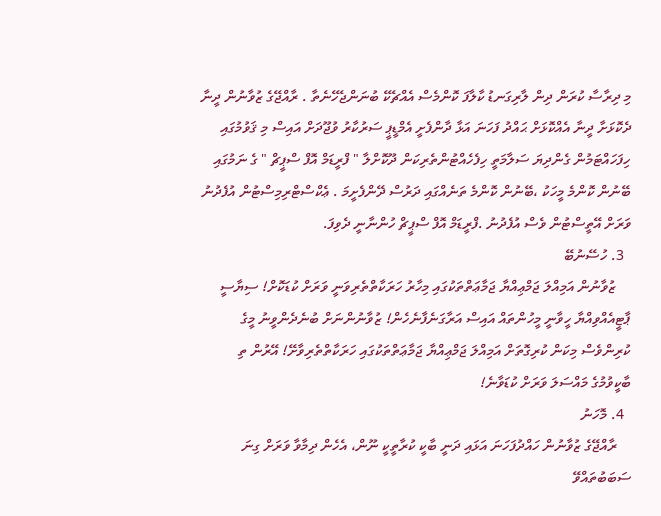މި ދިރާސާ ކުރަން ދިން ލާރިގަނޑު ކާލާފަ ކޮންމެސް އެއްޗެކޭ ބުނަންޖެހޭނެތާ . ރާއްޖޭގެ ޒުވާނުން ދީނާ ދެކޮޅަށާ ދީނާ އެއްކޮޅަށް ޙައްދު ފަހަނަ އަޅާ ދާންފެށީ އެމްޑީޕީ ސަރުކާރު ވުޖޫދަށް އައިސް މި ޤަވުމުގައި ހިފަހައްޓަމުން ގެންދިޔަ ސަލާމަތީ ހިފެހެއްޓުންތެރިކަން ދޫކޮށްލާ " ފްރީޑަމް އޮފް ސްޕީޗް " ގެ ނަމުގައި ބޭނުން ކޮންމެ މީހަކު ،ބޭނުން ކޮންމެ ތަނެއްގައި ދަރުސް ދޭންފެށީމަ . ޢެކްސްޓްރިމިސްޓުން އުފެދުނު ވަރަށް އޭތީސްޓުން ވެސް އުފެދުނު .ފްރީޑަމް އޮފް ސްޕީޗް ހުންނާނީ ދެވިފަ.
  3. ހުސޭނުބޭ
    ޒުވާނުން އަމިއްލަ ޖަމްޢިއްޔާ ޖަމާޢަތްތަކުގައި މިހާރު ހަރަކާތްތެރިވަނީ ވަރަށް ކުޑަކޮށް! ސިޔާސީ ޕާޓީއެއްވިއްޔާ ހީވާނީ މީހުންތައް އައިސް އަރާގަނެފާނެހެން! ޒުވާނުންނަށް ބުނެދެންވީނު މީގެ ކުރިންވެސް މިކަން ކުރިގޮތަށް އަމިއްލަ ޖަމްޢިއްޔާ ޖަމާޢަތްތަކުގައި ހަރަކާތްތެރިވާށޭ! އޭރުން ތި ބާކީވުމުގެ މައްސަލަ ވަރަށް ކުޑަވާނެ!
  4. މޮހަނު
    ރާއްޖޭގެ ޒުވާނުން ހައްދުފަހަނަ އަޅައި ދަނީ ބާކީ ކުރާތީކީ ނޫން، އެހެން ދިމާވާ ވަރަށް ގިނަ ސަބަބުތައްވޭ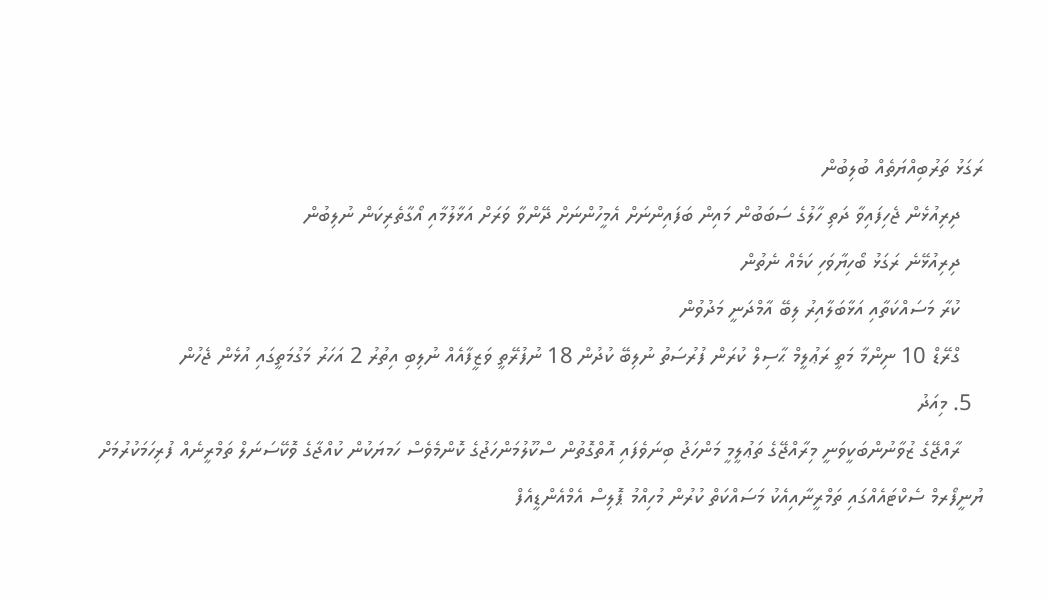ރަގަޅު ތަރުބިއްޔަތެއް ބުލިބުން
    ދިރިއުޅެން ޖެހިފައިވާ ދަތި ހާލުގެ ސަބަބުން މައިން ބަފައިންނަށް އެމީހުންނަށް ދޭންވާ ވަރަށް އަޅާލުމާއި އޯގާތެރިކަން ނުލިބުން
    ދިރިއުޅޭނެ ރަގަޅު ބޯހިޔާވަހި ކަމެއް ނެތުން
    ކުރާ މަސައްކަތާއި އަޅާބަލާއިރު ލިބޭ އާމްދަނީ މަދުވުން
    ގްރޭޑް 10 ނިންމާ މަތީ ރަޢުލީމް ޙާސިލް ކުރަން ފުރުސަތު ނުލިބޭ ކުދުން 18 ނުފުރޭތީ ވަޒީފާއެއް ނުލިބި އިތުރު 2 އަހަރު މަގުމަތީގައި އުޅެން ޖެހުން
  5. މިއަދު
    ރާއްޖޭގެ ޒުވާނުންބަކީވަނީ މިރާއްޖޭގެ ތަޢުލީމީ މަންހަޖު ބިނަވެފައި އޮތްގޮތުން ސްކޫލުމަންހަޖުގެ ކޮންމެވެސް ހަމޔަކުން ކުއްޖާގެ ވޮކޭސަނަލް ތަމްރީނެއް ފުރިހަމަކުރުމަށް ޔުނީފޯރމް ސެކްޓައެއްގައި ތަމްރީނާއިއެކު މަސައްކަތް ކުރުން މުހިއްމު ޕޮލިސް އެމްއެންޑީއެފް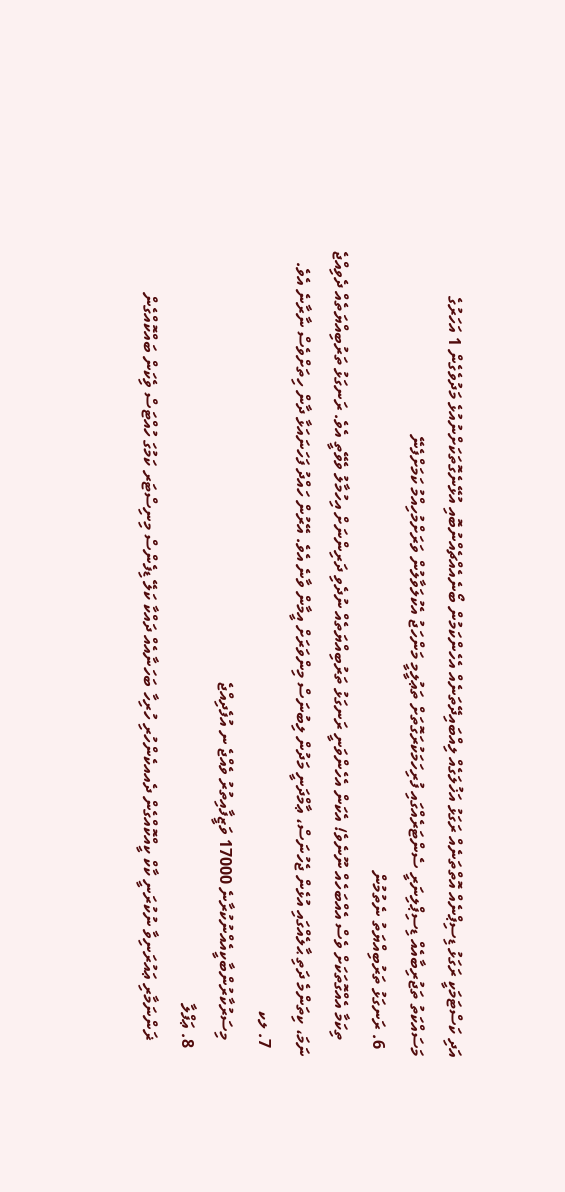އަދި ކަސްޓަމަކީ ރަގަޅު ޑިސިޕްނެއް އޮތްތަނެއް ރަގަޅު އަޚުލަގެއް ލިއްބައިދޭތަނެއް އެހެންކަމުން ބޯނެއެއްޗެއްނުބޮއި އުޅޭނެގޮތަކަށްނުއުޅެ މަދުވެގެން 1 އަހަރުގެ މަސައްކަތު ތަޖުރިބާއެއް ޑިސިޕްލިނަރީ ސެންޓަރެއްގައި ފުރިހަމަކުރަގޮތަށް ތަޢުލީމީ މަންހަޖު އެކުލަވާލުން ވަރަށްމުހިއްމު ކަމަށްފެނޭ
  6. ރަނގަޅު ތަރުބިއްޔަތު ނެތުމުން
    ތިކަމާ އެއްގޮތަކަށް ވެސް އެއްބަހެއް ނޫނެވެ! އެކަން އެހެންވަނީ ރަނގަޅު ތަރުބިއްޔަތެއް ނުދެވި ދަރިންނަށް އިހުމާލު ވެވޭތީ އެވެ. ރަނގަޅު ތަރުބިއްޔަތެއް ދެވިއްޖެ ނަމަ، ކިތަންމެ ދަތި ޙާލެއްގައި އުޅެން ޖެހުނަސް، ޢާމްދަނީ މަދުން ލިބުނަސް މިންވަރަށް އީމާން ވާނެ އެވެ. އޭރުން ހައްދު ފަހަނައަޅާ ދާން ހިތަށްވެސް ނާރާނެ އެވެ.
  7. ލކ
    މިސަރުކާރުންބާކީއެއްނުކުރާނެ 17000 ވަޒީފާއިތުރު ވެއްޖެ ނ އުފެދިއްޖެ
  8. ޢަފްލާ
    ޜަންނަމާރި ޢައުރަނިވާ ނުކުރަނީ ކާކް ކީއްކޮއްގެން ދެއއކެންހުރި ހުރިހާ ބަހަނާއެއް ދައްކާ ކަލޭ ޑިފެންސް މިނިސްޓަރ ކަމުގަ ހުއްޓަސް ވެިކަން ބައްކޮއްގެން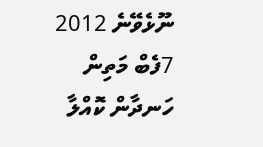ނޫޅެވޭނެ 2012 7ފެބް މަތިން ހަނދާން ކޮއްލާ